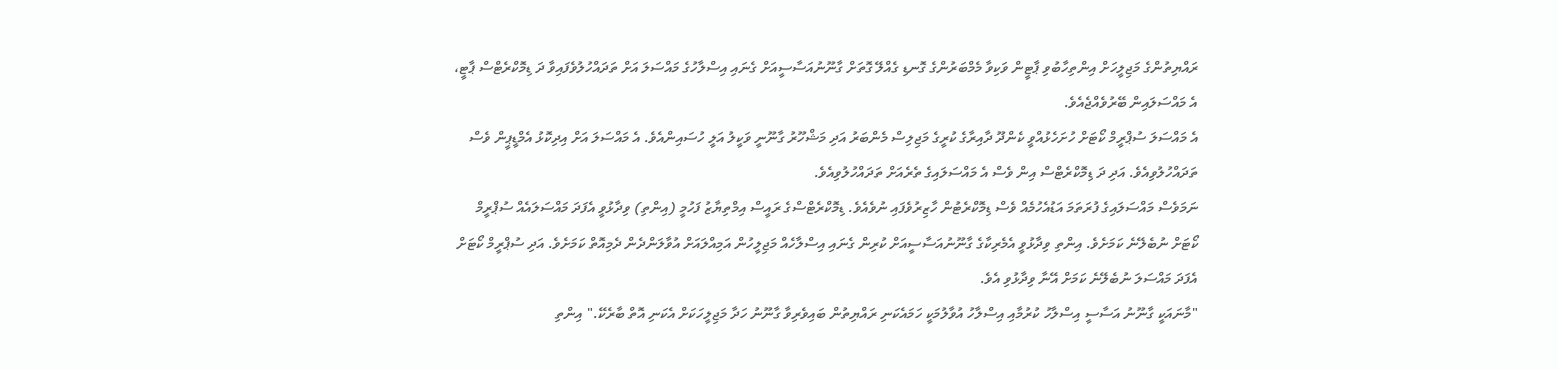ރައްޔިތުންގެ މަޖިލީހަށް އިންތިހާބުވި ޕާޓީން ވަކިވާ މެމްބަރުންގެ ގޮނޑި ގެއްލޭ ގޮތަށް ގާނޫނުއަސާސީއަށް ގެނައި އިސްލާހުގެ މައްސަލަ އަށް ތަދައްހުލުވެފައިވާ ދަ ޑިމޮކްރެޓްސް ޕާޓީ، އެ މައްސަލައިން ބޭރުވެއްޖެއެވެ.
އެ މައްސަލަ ސުޕްރީމް ކޯޓަށް ހުށަހެޅުއްވީ ކެންދޫ ދާއިރާގެ ކުރީގެ މަޖިލިސް މެންބަރު އަދި މަޝްހޫރު ގާނޫނީ ވަކީލު އަލީ ހުސައިންއެވެ. އެ މައްސަލަ އަށް އިދިކޮޅު އެމްޑީޕީން ވެސް ތަދައްހުލުވިއެވެ. އަދި ދަ ޑިމޮކްރެޓްސް އިން ވެސް އެ މައްސަލައިގެ ތެރެއަށް ތަދައްހުލުވިއެވެ.
ނަމަވެސް މައްސަލައިގެ ފުރަތަމަ އަޑުއެހުމެއް ވެސް ޑިމޮކްރެޓުން ހާޒިރުވެފައި ނުވެއެވެ. ޑިމޮކްރެޓްސްގެ ރައީސް އިމްތިޔާޒު ފަހުމީ (އިންތި) ވިދާޅުވީ އެފަދަ މައްސަލައެއް ސުޕްރީމް ކޯޓަށް ނުބެލޭނެ ކަމަށެވެ. އިންތި ވިދާޅުވީ އެމެރިކާގެ ގާނޫނުއަސާސީއަށް ކުރިން ގެނައި އިސްލާހެއް މަޖިލީހުން އަމިއްލައަށް އުވާލަންދެން ދެމިއޮތް ކަމަށެވެ. އަދި ސުޕްރީމް ކޯޓަށް އެފަދަ މައްސަލަ ނުބެލޭނެ ކަމަށް އޭނާ ވިދާޅުވި އެވެ.
"މާނައަކީ ގާނޫނު އަސާސީ އިސްލާހު ކުރުމާއި އިސްލާހު އުވާލުމަކީ ހަމައެކަނި ރައްޔިތުން ބައިވެރިވާ ގާނޫނު ހަދާ މަޖިލީހަކަށް އެކަނި އޮތް ބާރެކޭ." އިންތި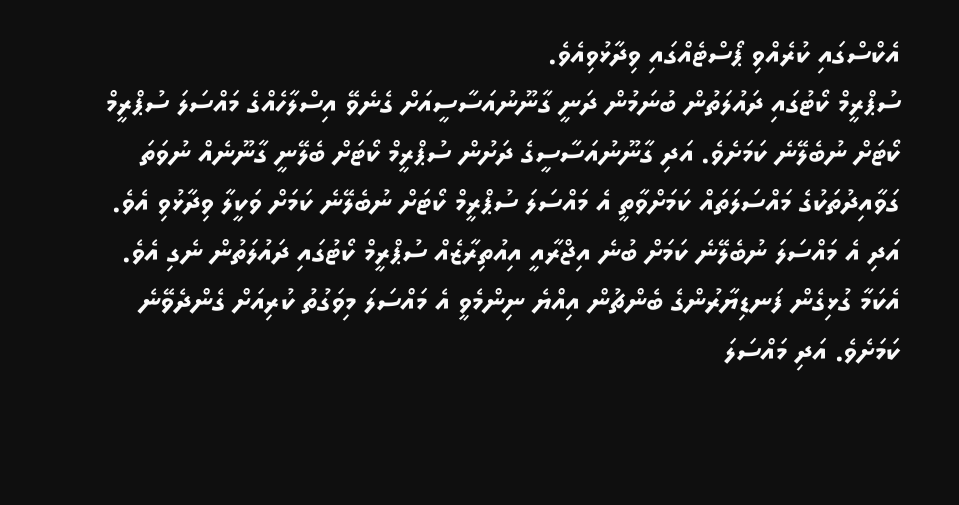އެކްސްގައި ކުރެއްވި ޕޯސްޓެއްގައި ވިދާޅުވިއެވެ.
ސުޕްރީމް ކޯޓުގައި ދައުލަތުން ބުނަމުން ދަނީ ގާނޫނުއަސާސީއަށް ގެނެވޭ އިސްލާހެއްގެ މައްސަލަ ސުޕްރީމް ކޯޓަށް ނުބެލޭނެ ކަމަށެވެ. އަދި ގާނޫނުއަސާސީގެ ދަށުން ސުޕްރީމް ކޯޓަށް ބެލޭނީ ގާނޫނެއް ނުވަތަ ގަވާއިދުތަކުގެ މައްސަލަތައް ކަމަށްވާތީ އެ މައްސަލަ ސުޕްރީމް ކޯޓަށް ނުބެލޭނެ ކަމަށް ވަކީލާ ވިދާޅުވި އެވެ. އަދި އެ މައްސަލަ ނުބެލޭނެ ކަމަށް ބުނެ އިޖްރާއީ އިއުތިރާޒެއް ސުޕްރީމް ކޯޓުގައި ދައުލަތުން ނެގި އެވެ.
އެކަމާ ގުޅިގެން ފަނޑިޔާރުންގެ ބެންޗުން އިއްޔެ ނިންމެވީ އެ މައްސަލަ މިވަގުތު ކުރިއަށް ގެންދެވޭނެ ކަމަށެވެ. އަދި މައްސަލަ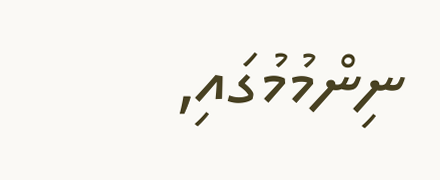ނިންމުމުގައި,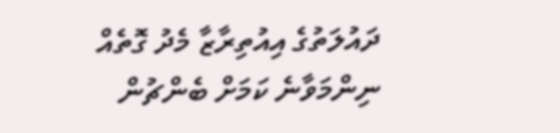ދައުލަތުގެ އިއުތިރާޒާ މެދު ގޮތެއް ނިންމަވާނެ ކަމަށް ބެންޗުން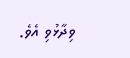ވިދާޅުވި އެވެ.